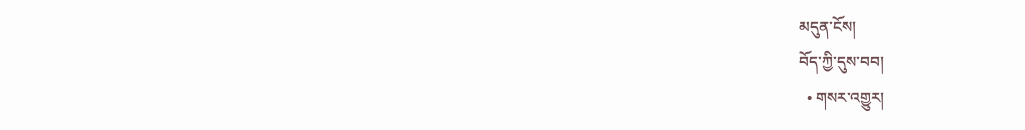མདུན་ངོས།
བོད་ཀྱི་དུས་བབ།
  • གསར་འགྱུར།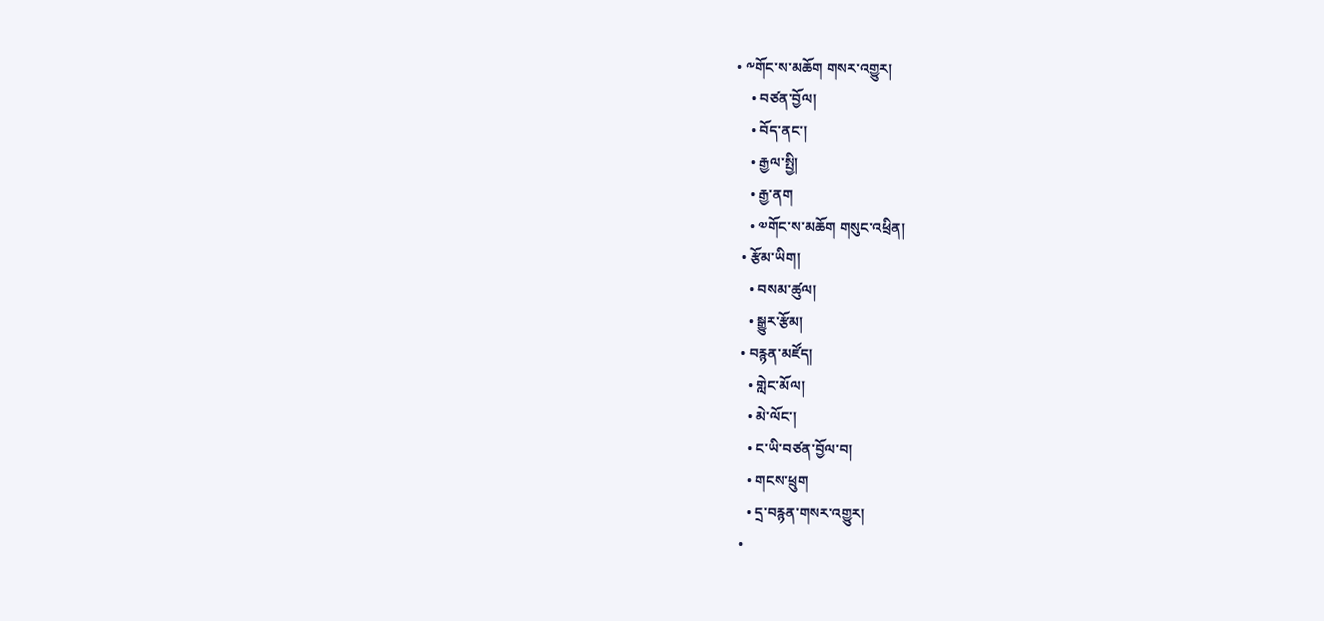• ༸གོང་ས་མཆོག གསར་འགྱུར།
    • བཙན་བྱོལ།
    • བོད་ནང་།
    • རྒྱལ་སྤྱི།
    • རྒྱ་ནག
    • ༧གོང་ས་མཆོག གསུང་འཕྲིན།
  • རྩོམ་ཡིག།
    • བསམ་ཚུལ།
    • སྒྱུར་རྩོམ།
  • བརྙན་མཛོད།
    • གླེང་མོལ།
    • མེ་ལོང་།
    • ང་ཡི་བཙན་བྱོལ་བ།
    • གངས་ཕྲུག
    • དྲ་བརྙན་གསར་འགྱུར།
  •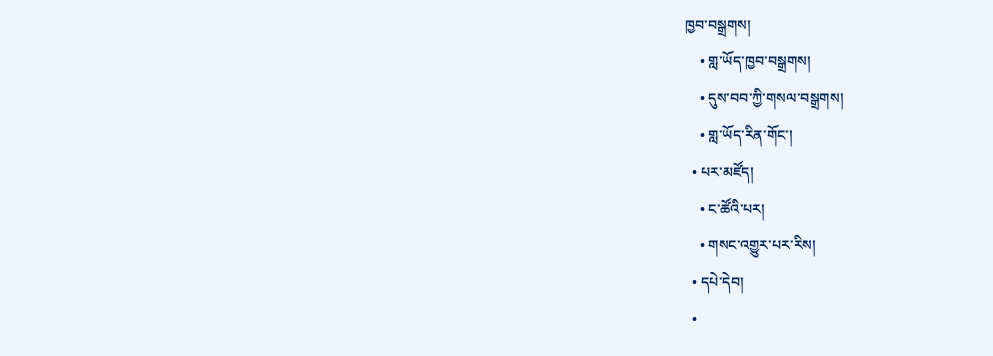ཁྱབ་བསྒྲགས།
    • གླ་ཡོད་ཁྱབ་བསྒྲགས།
    • དུས་བབ་ཀྱི་གསལ་བསྒྲགས།
    • གླ་ཡོད་རིན་གོང་།
  • པར་མཛོད།
    • ང་ཚོའི་པར།
    • གསང་འགྱུར་པར་རིས།
  • དཔེ་དེབ།
  •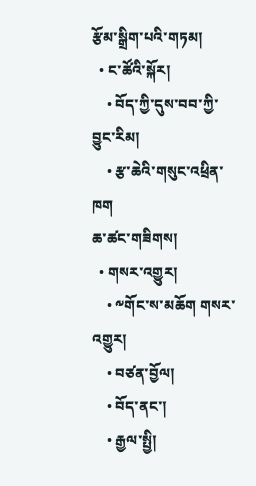རྩོམ་སྒྲིག་པའི་གཏམ།
  • ང་ཚོའི་སྐོར།
    • བོད་ཀྱི་དུས་བབ་ཀྱི་བྱུང་རིམ།
    • རྩ་ཆེའི་གསུང་འཕྲིན་ཁག
ཆ་ཚང་གཟིགས།
  • གསར་འགྱུར།
    • ༸གོང་ས་མཆོག གསར་འགྱུར།
    • བཙན་བྱོལ།
    • བོད་ནང་།
    • རྒྱལ་སྤྱི།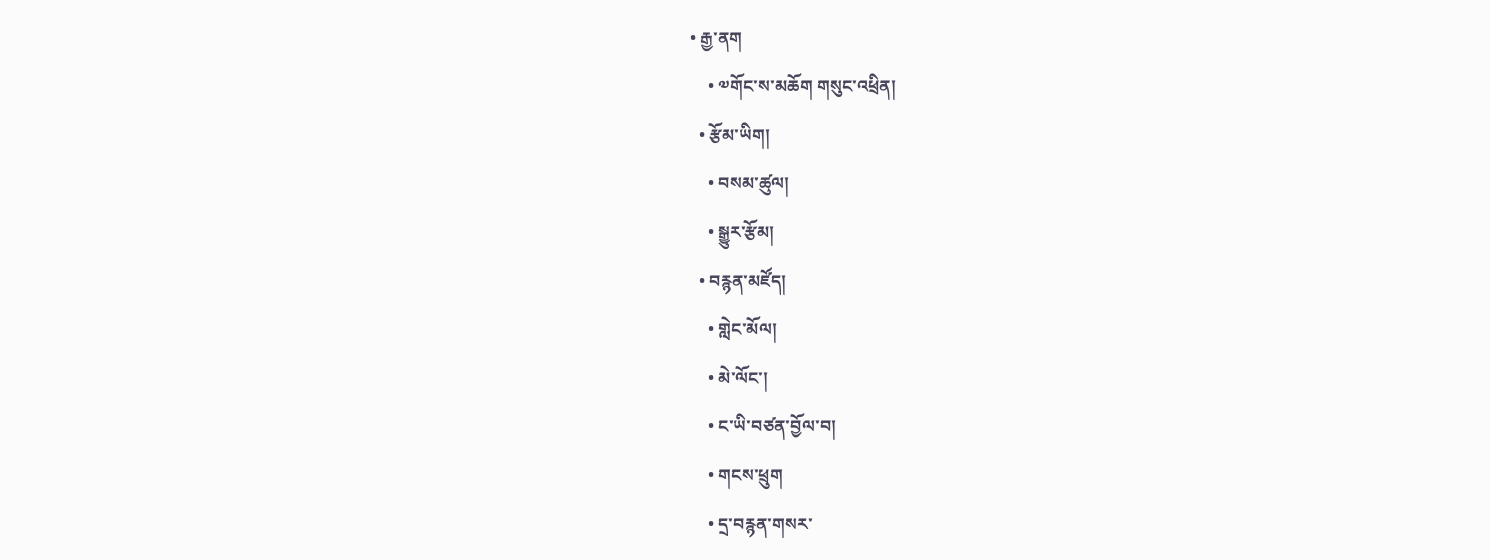• རྒྱ་ནག
    • ༧གོང་ས་མཆོག གསུང་འཕྲིན།
  • རྩོམ་ཡིག།
    • བསམ་ཚུལ།
    • སྒྱུར་རྩོམ།
  • བརྙན་མཛོད།
    • གླེང་མོལ།
    • མེ་ལོང་།
    • ང་ཡི་བཙན་བྱོལ་བ།
    • གངས་ཕྲུག
    • དྲ་བརྙན་གསར་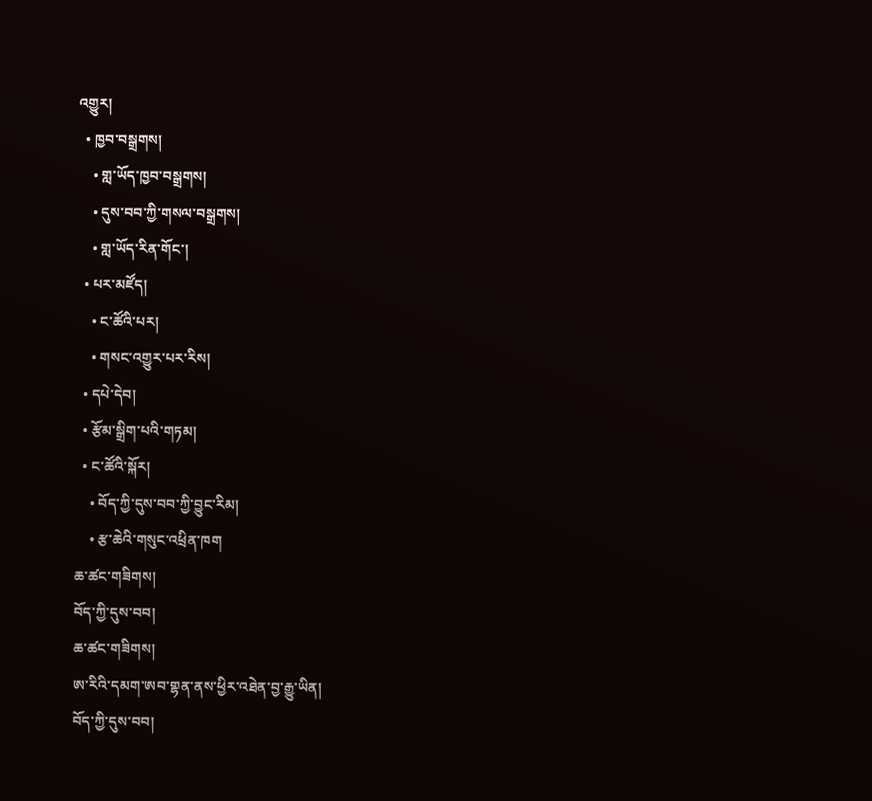འགྱུར།
  • ཁྱབ་བསྒྲགས།
    • གླ་ཡོད་ཁྱབ་བསྒྲགས།
    • དུས་བབ་ཀྱི་གསལ་བསྒྲགས།
    • གླ་ཡོད་རིན་གོང་།
  • པར་མཛོད།
    • ང་ཚོའི་པར།
    • གསང་འགྱུར་པར་རིས།
  • དཔེ་དེབ།
  • རྩོམ་སྒྲིག་པའི་གཏམ།
  • ང་ཚོའི་སྐོར།
    • བོད་ཀྱི་དུས་བབ་ཀྱི་བྱུང་རིམ།
    • རྩ་ཆེའི་གསུང་འཕྲིན་ཁག
ཆ་ཚང་གཟིགས།
བོད་ཀྱི་དུས་བབ།
ཆ་ཚང་གཟིགས།
ཨ་རིའི་དམག་ཨབ་གྷན་ནས་ཕྱིར་འཐེན་བྱ་རྒྱུ་ཡིན།
བོད་ཀྱི་དུས་བབ།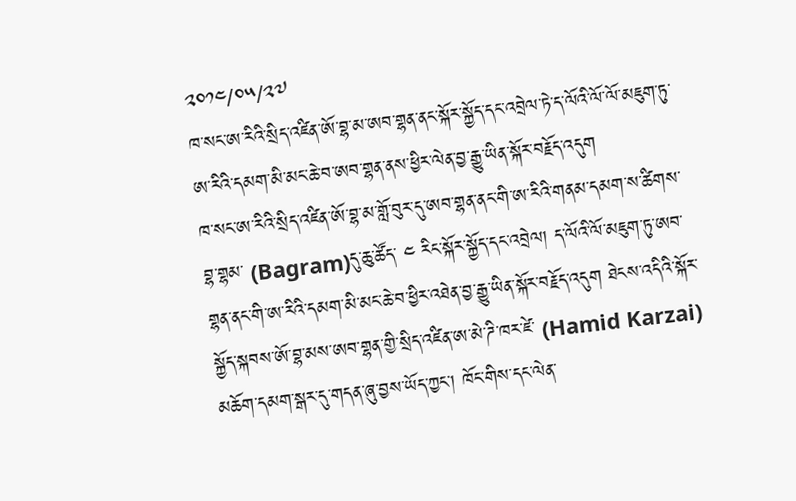༢༠༡༤/༠༥/༢༧
ཁ་སང་ཨ་རིའི་སྲིད་འཛིན་ཨོ་བྷ་མ་ཨབ་གྷན་ནང་སྐོར་སྐྱོད་དང་འབྲེལ་ཏེ་ད་ལོའི་ལོ་ལོ་མཇུག་ཏུ་ཨ་རིའི་དམག་མི་མང་ཆེ་བ་ཨབ་གྷན་ནས་ཕྱིར་ལེན་བྱ་རྒྱུ་ཡིན་སྐོར་བརྗོད་འདུག
ཁ་སང་ཨ་རིའི་སྲིད་འཛིན་ཨོ་བྷ་མ་གློ་བུར་དུ་ཨབ་གྷན་ནང་གི་ཨ་རིའི་གནམ་དམག་ས་ཚིགས་བྷ་གྷམ་ (Bagram)དུ་ཆུ་ཚོད་ ༤ རིང་སྐོར་སྐྱོད་དང་འབྲེལ། ད་ལོའི་ལོ་མཇུག་ཏུ་ཨབ་གྷན་ནང་གི་ཨ་རིའི་དམག་མི་མང་ཆེ་བ་ཕྱིར་འཐེན་བྱ་རྒྱུ་ཡིན་སྐོར་བརྗོད་འདུག ཐེངས་འདིའི་སྐོར་སྐྱོད་སྐབས་ཨོ་བྷ་མས་ཨབ་གྷན་གྱི་སྲིད་འཛིན་ཨ་མེ་ཌི་ཁར་ཛེ་ (Hamid Karzai) མཆོག་དམག་སྒར་དུ་གདན་ཞུ་བྱས་ཡོད་ཀྱང་། ཁོང་གིས་དང་ལེན་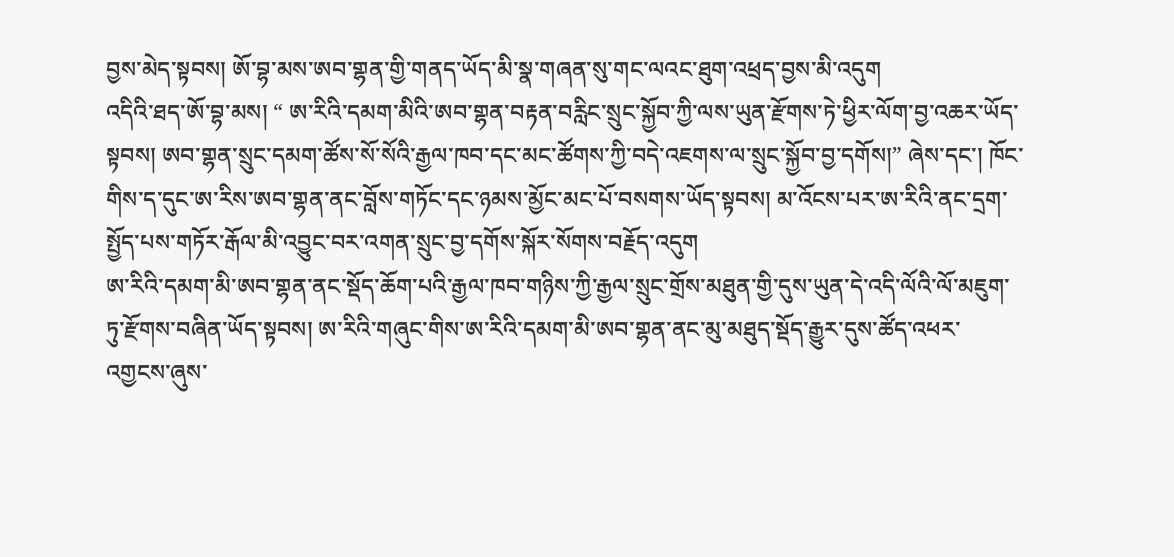བྱས་མེད་སྟབས། ཨོ་བྷ་མས་ཨབ་གྷན་གྱི་གནད་ཡོད་མི་སྣ་གཞན་སུ་གང་ལའང་ཐུག་འཕྲད་བྱས་མི་འདུག
འདིའི་ཐད་ཨོ་བྷ་མས། “ ཨ་རིའི་དམག་མིའི་ཨབ་གྷན་བརྟན་བརླིང་སྲུང་སྐྱོབ་ཀྱི་ལས་ཡུན་རྫོགས་ཏེ་ཕྱིར་ལོག་བྱ་འཆར་ཡོད་སྟབས། ཨབ་གྷན་སྲུང་དམག་ཚོས་སོ་སོའི་རྒྱལ་ཁབ་དང་མང་ཚོགས་ཀྱི་བདེ་འཇགས་ལ་སྲུང་སྐྱོབ་བྱ་དགོས།” ཞེས་དང་། ཁོང་གིས་ད་དུང་ཨ་རིས་ཨབ་གྷན་ནང་བློས་གཏོང་དང་ཉམས་མྱོང་མང་པོ་བསགས་ཡོད་སྟབས། མ་འོངས་པར་ཨ་རིའི་ནང་དྲག་སྤྱོད་པས་གཏོར་རྒོལ་མི་འབྱུང་བར་འགན་སྲུང་བྱ་དགོས་སྐོར་སོགས་བརྗོད་འདུག
ཨ་རིའི་དམག་མི་ཨབ་གྷན་ནང་སྡོད་ཆོག་པའི་རྒྱལ་ཁབ་གཉིས་ཀྱི་རྒྱལ་སྲུང་གྲོས་མཐུན་གྱི་དུས་ཡུན་དེ་འདི་ལོའི་ལོ་མཇུག་ཏུ་རྫོགས་བཞིན་ཡོད་སྟབས། ཨ་རིའི་གཞུང་གིས་ཨ་རིའི་དམག་མི་ཨབ་གྷན་ནང་མུ་མཐུད་སྡོད་རྒྱུར་དུས་ཚོད་འཕར་འགྱངས་ཞུས་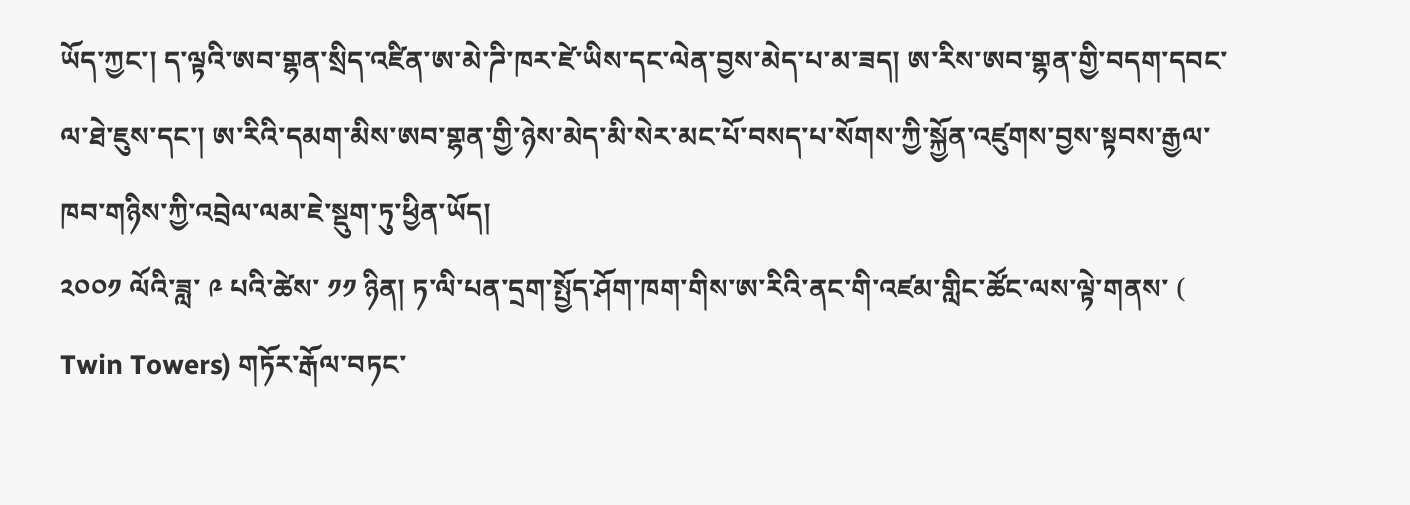ཡོད་ཀྱང་། ད་ལྟའི་ཨབ་གྷན་སྲིད་འཛིན་ཨ་མེ་ཌི་ཁར་ཛེ་ཡིས་དང་ལེན་བྱས་མེད་པ་མ་ཟད། ཨ་རིས་ཨབ་གྷན་གྱི་བདག་དབང་ལ་ཐེ་ཇུས་དང་། ཨ་རིའི་དམག་མིས་ཨབ་གྷན་གྱི་ཉེས་མེད་མི་སེར་མང་པོ་བསད་པ་སོགས་ཀྱི་སྐྱོན་འཛུགས་བྱས་སྟབས་རྒྱལ་ཁབ་གཉིས་ཀྱི་འབྲེལ་ལམ་ཇེ་སྡུག་ཏུ་ཕྱིན་ཡོད།
༢༠༠༡ ལོའི་ཟླ་ ༩ པའི་ཚེས་ ༡༡ ཉིན། ཏ་ལི་པན་དྲག་སྤྱོད་ཤོག་ཁག་གིས་ཨ་རིའི་ནང་གི་འཛམ་གླིང་ཚོང་ལས་ལྟེ་གནས་ ( Twin Towers) གཏོར་རྒོལ་བཏང་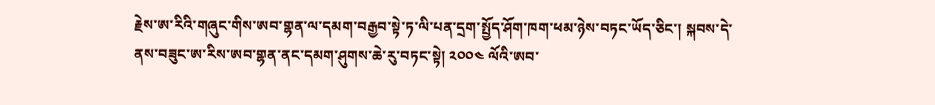རྗེས་ཨ་རིའི་གཞུང་གིས་ཨབ་གྷན་ལ་དམག་བརྒྱབ་སྟེ་ཏ་ལི་པན་དྲག་སྤྱོད་ཤོག་ཁག་ཕམ་ཉེས་བཏང་ཡོད་ཅིང་། སྐབས་དེ་ནས་བཟུང་ཨ་རིས་ཨབ་གྷན་ནང་དམག་ཤུགས་ཆེ་རུ་བཏང་སྟེ། ༢༠༠༤ ལོའི་ཨབ་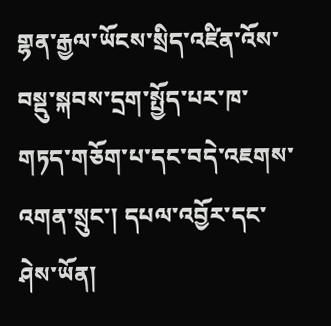གྷན་རྒྱལ་ཡོངས་སྲིད་འཛིན་འོས་བསྡུ་སྐབས་དྲག་སྤྱོད་པར་ཁ་གཏད་གཅོག་པ་དང་བདེ་འཇགས་འགན་སྲུང་། དཔལ་འབྱོར་དང་ཤེས་ཡོན།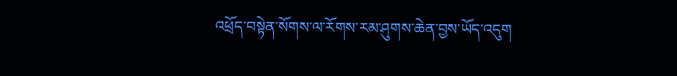འཕྲོད་བསྟེན་སོགས་ལ་རོགས་རམ་ཤུགས་ཆེན་བྱས་ཡོད་འདུག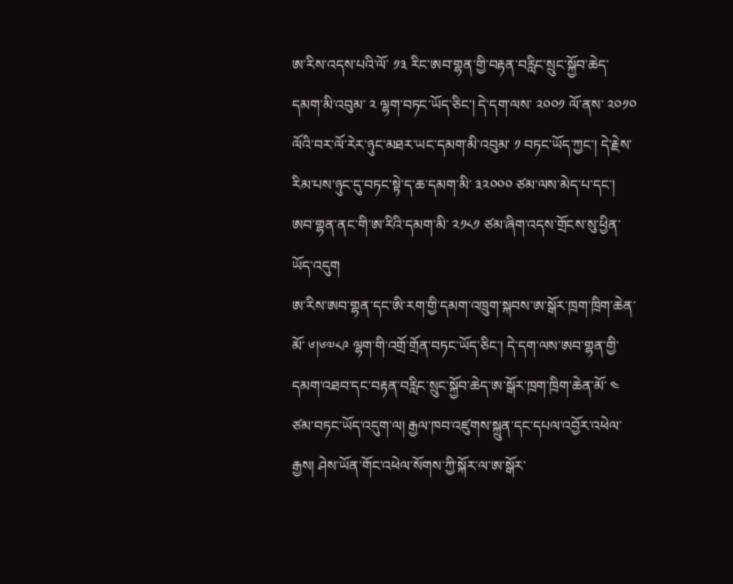ཨ་རིས་འདས་པའི་ལོ་ ༡༣ རིང་ཨབ་གྷན་གྱི་བརྟན་བརླིང་སྲུང་སྐྱོབ་ཆེད་དམག་མི་འབུམ་ ༢ ལྷག་བཏང་ཡོད་ཅིང་། དེ་དག་ལས་ ༢༠༠༡ ལོ་ནས་ ༢༠༡༠ ལོའི་བར་ལོ་རེར་ཉུང་མཐར་ཡང་དམག་མི་འབུམ་ ༡ བཏང་ཡོད་ཀྱང་། དེ་རྗེས་རིམ་པས་ཉུང་དུ་བཏང་སྟེ་ད་ཆ་དམག་མི་ ༣༢༠༠༠ ཙམ་ལས་མེད་པ་དང་། ཨབ་གྷན་ནང་གི་ཨ་རིའི་དམག་མི་ ༢༡༨༡ ཙམ་ཞིག་འདས་གྲོངས་སུ་ཕྱིན་ཡོད་འདུག
ཨ་རིས་ཨབ་གྷན་དང་ཨི་རག་གྱི་དམག་འཁྲུག་སྐབས་ཨ་སྒོར་ཁྲག་ཁྲིག་ཆེན་མོ་ ༦།༦༧༨༩ ལྷག་གི་འགྲོ་གྲོན་བཏང་ཡོད་ཅིང་། དེ་དག་ལས་ཨབ་གྷན་གྱི་དམག་འཐབ་དང་བརྟན་བརླིང་སྲུང་སྐྱོབ་ཆེད་ཨ་སྒོར་ཁྲག་ཁྲིག་ཆེན་མོ་ ༤ ཙམ་བཏང་ཡོད་འདུག་ལ། རྒྱལ་ཁབ་འཛུགས་སྐྲུན་དང་དཔལ་འབྱོར་འཕེལ་རྒྱས། ཤེས་ཡོན་གོང་འཕེལ་སོགས་ཀྱི་སྐོར་ལ་ཨ་སྒོར་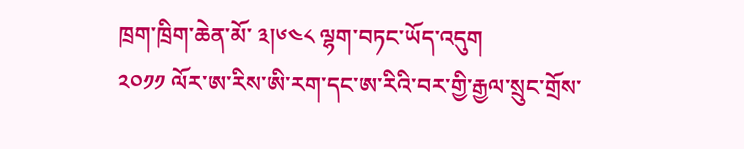ཁྲག་ཁྲིག་ཆེན་མོ་ ༣།༦༤༨ ལྷག་བཏང་ཡོད་འདུག
༢༠༡༡ ལོར་ཨ་རིས་ཨི་རག་དང་ཨ་རིའི་བར་གྱི་རྒྱལ་སྲུང་གྲོས་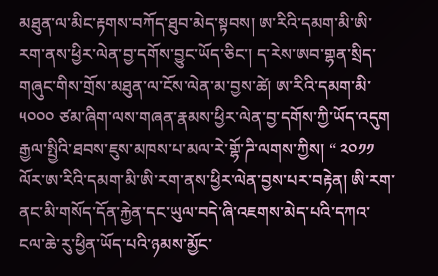མཐུན་ལ་མིང་རྟགས་བཀོད་ཐུབ་མེད་སྟབས། ཨ་རིའི་དམག་མི་ཨི་རག་ནས་ཕྱིར་ལེན་བྱ་དགོས་བྱུང་ཡོད་ཅིང་། ད་རེས་ཨབ་གྷན་སྲིད་གཞུང་གིས་གྲོས་མཐུན་ལ་ངོས་ལེན་མ་བྱས་ཚེ། ཨ་རིའི་དམག་མི་ ༥༠༠༠ ཙམ་ཞིག་ལས་གཞན་རྣམས་ཕྱིར་ལེན་བྱ་དགོས་ཀྱི་ཡོད་འདུག
རྒྱལ་སྤྱིའི་ཐབས་ཇུས་མཁས་པ་མལ་རེ་གྷོ་ཌི་ལགས་ཀྱིས། “ ༢༠༡༡ ལོར་ཨ་རིའི་དམག་མི་ཨི་རག་ནས་ཕྱིར་ལེན་བྱས་པར་བརྟེན། ཨི་རག་ནང་མི་གསོད་དོན་རྐྱེན་དང་ཡུལ་བདེ་ཞི་འཇགས་མེད་པའི་དཀའ་ངལ་ཆེ་རུ་ཕྱིན་ཡོད་པའི་ཉམས་མྱོང་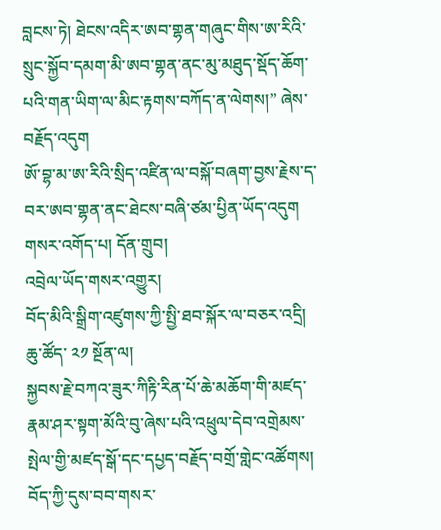བླངས་ཏེ། ཐེངས་འདིར་ཨབ་གྷན་གཞུང་གིས་ཨ་རིའི་སྲུང་སྐྱོབ་དམག་མི་ཨབ་གྷན་ནང་མུ་མཐུད་སྡོད་ཆོག་པའི་གན་ཡིག་ལ་མིང་རྟགས་བཀོད་ན་ལེགས།” ཞེས་བརྗོད་འདུག
ཨོ་བྷ་མ་ཨ་རིའི་སྲིད་འཛིན་ལ་བསྐོ་བཞག་བྱས་རྗེས་ད་བར་ཨབ་གྷན་ནང་ཐེངས་བཞི་ཙམ་པྱིན་ཡོད་འདུག
གསར་འགོད་པ། དོན་གྲུབ།
འབྲེལ་ཡོད་གསར་འགྱུར།
བོད་མིའི་སྒྲིག་འཛུགས་ཀྱི་སྤྱི་ཐབ་སྐོར་ལ་བཅར་འདྲི།
ཆུ་ཚོད་ ༢༡ སྔོན་ལ།
སྐྱབས་རྗེ་བཀའ་ཟུར་ཀིརྟི་རིན་པོ་ཆེ་མཆོག་གི་མཛད་རྣམ་ཤར་སྟག་མོའི་བུ་ཞེས་པའི་འཕྲུལ་དེབ་འགྲེམས་སྤེལ་གྱི་མཛད་སྒོ་དང་དཔྱད་བརྗོད་བགྲོ་གླེང་འཚོགས། བོད་ཀྱི་དུས་བབ་གསར་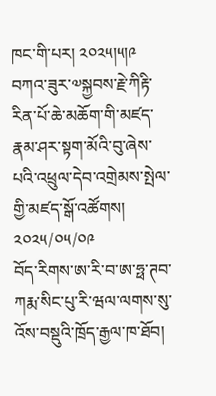ཁང་གི་པར། ༢༠༢༥།༥།༩
བཀའ་ཟུར་༧སྐྱབས་རྗེ་ཀིརྟི་རིན་པོ་ཆེ་མཆོག་གི་མཛད་རྣམ་ཤར་སྟག་མོའི་བུ་ཞེས་པའི་འཕྲུལ་དེབ་འགྲེམས་སྤེལ་གྱི་མཛད་སྒོ་འཚོགས།
༢༠༢༥/༠༥/༠༩
བོད་རིགས་ཨ་རི་བ་ཨ་ཧྥ་ཊབ་ཀརྨ་སིང་པུ་རི་ཝལ་ལགས་སུ་འོས་བསྡུའི་ཁྲོད་རྒྱལ་ཁ་ཐོབ།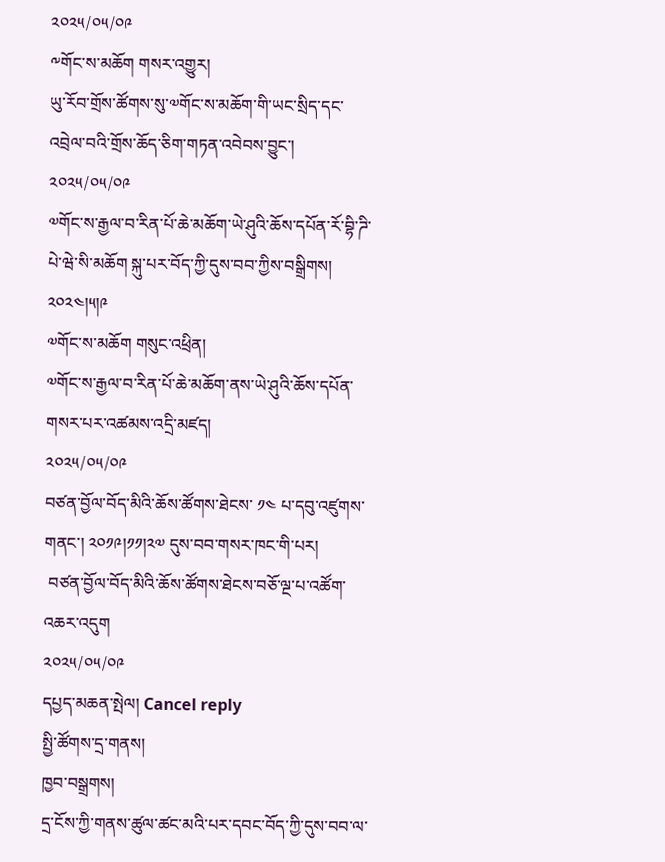༢༠༢༥/༠༥/༠༩
༸གོང་ས་མཆོག གསར་འགྱུར།
ཡུ་རོབ་གྲོས་ཚོགས་སུ་༧གོང་ས་མཆོག་གི་ཡང་སྲིད་དང་འབྲེལ་བའི་གྲོས་ཆོད་ཅིག་གཏན་འབེབས་བྱུང་།
༢༠༢༥/༠༥/༠༩
༧གོང་ས་རྒྱལ་བ་རིན་པོ་ཆེ་མཆོག་ཡེ་ཤུའི་ཆོས་དཔོན་རོ་བྷི་ཌི་པེ་ཝེ་སི་མཆོག སྐུ་པར་བོད་ཀྱི་དུས་བབ་ཀྱིས་བསྒྲིགས། ༢༠༢༤།༥།༩
༧གོང་ས་མཆོག གསུང་འཕྲིན།
༧གོང་ས་རྒྱལ་བ་རིན་པོ་ཆེ་མཆོག་ནས་ཡེ་ཤུའི་ཆོས་དཔོན་གསར་པར་འཚམས་འདྲི་མཛད།
༢༠༢༥/༠༥/༠༩
བཙན་བྱོལ་བོད་མིའི་ཆོས་ཚོགས་ཐེངས་ ༡༤ པ་དབུ་འཛུགས་གནང་། ༢༠༡༩།༡༡།༢༧ དུས་བབ་གསར་ཁང་གི་པར།
 བཙན་བྱོལ་བོད་མིའི་ཆོས་ཚོགས་ཐེངས་བཅོ་ལྔ་པ་འཚོག་འཆར་འདུག
༢༠༢༥/༠༥/༠༩
དཔྱད་མཆན་སྤེལ། Cancel reply
སྤྱི་ཚོགས་དྲ་གནས།
ཁྱབ་བསྒྲགས།
དྲ་ངོས་ཀྱི་གནས་ཚུལ་ཚང་མའི་པར་དབང་བོད་ཀྱི་དུས་བབ་ལ་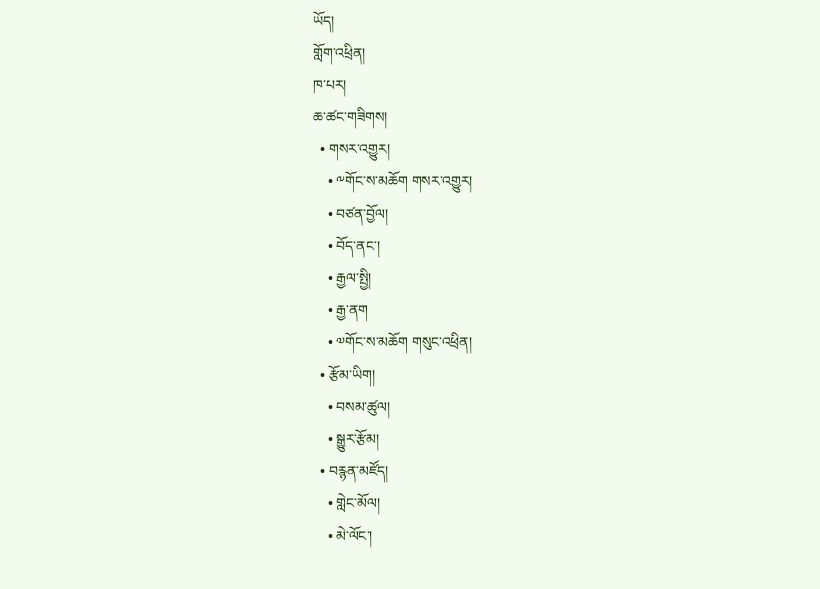ཡོད།
གློག་འཕྲིན།
ཁ་པར།
ཆ་ཚང་གཟིགས།
  • གསར་འགྱུར།
    • ༸གོང་ས་མཆོག གསར་འགྱུར།
    • བཙན་བྱོལ།
    • བོད་ནང་།
    • རྒྱལ་སྤྱི།
    • རྒྱ་ནག
    • ༧གོང་ས་མཆོག གསུང་འཕྲིན།
  • རྩོམ་ཡིག།
    • བསམ་ཚུལ།
    • སྒྱུར་རྩོམ།
  • བརྙན་མཛོད།
    • གླེང་མོལ།
    • མེ་ལོང་།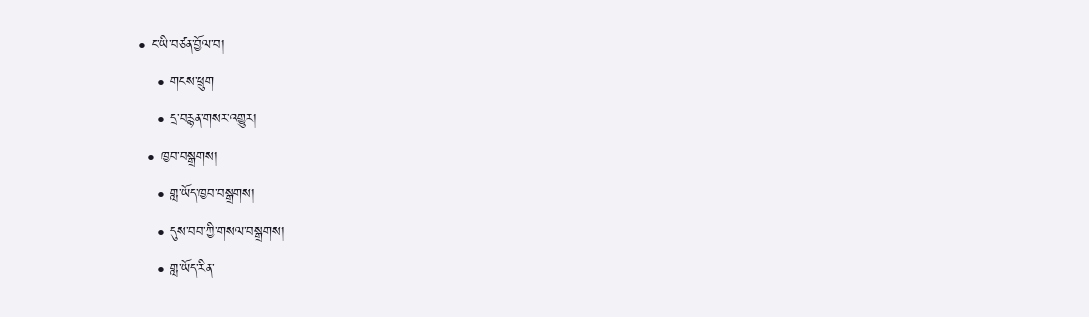• ང་ཡི་བཙན་བྱོལ་བ།
    • གངས་ཕྲུག
    • དྲ་བརྙན་གསར་འགྱུར།
  • ཁྱབ་བསྒྲགས།
    • གླ་ཡོད་ཁྱབ་བསྒྲགས།
    • དུས་བབ་ཀྱི་གསལ་བསྒྲགས།
    • གླ་ཡོད་རིན་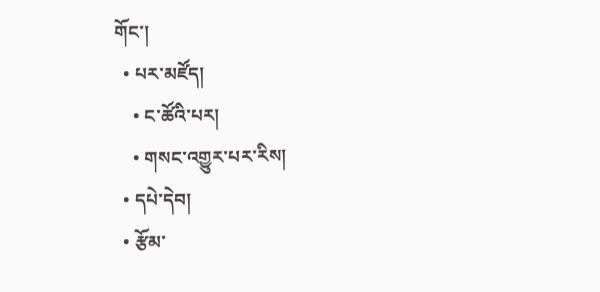གོང་།
  • པར་མཛོད།
    • ང་ཚོའི་པར།
    • གསང་འགྱུར་པར་རིས།
  • དཔེ་དེབ།
  • རྩོམ་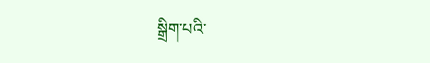སྒྲིག་པའི་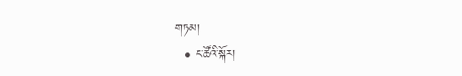གཏམ།
  • ང་ཚོའི་སྐོར།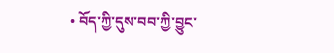• བོད་ཀྱི་དུས་བབ་ཀྱི་བྱུང་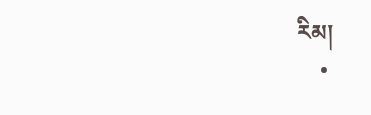རིམ།
    •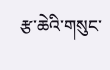རྩ་ཆེའི་གསུང་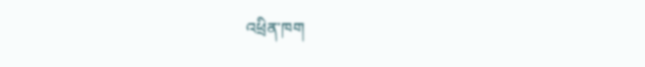འཕྲིན་ཁག